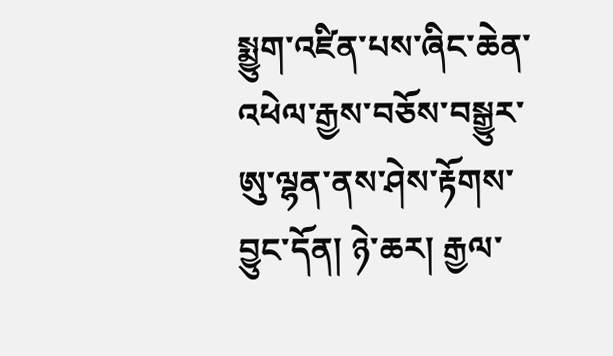སྨྱུག་འཛིན་པས་ཞིང་ཆེན་འཕེལ་རྒྱས་བཅོས་བསྒྱུར་ཨུ་ལྷན་ནས་ཤེས་རྟོགས་བྱུང་དོན། ཉེ་ཆར། རྒྱལ་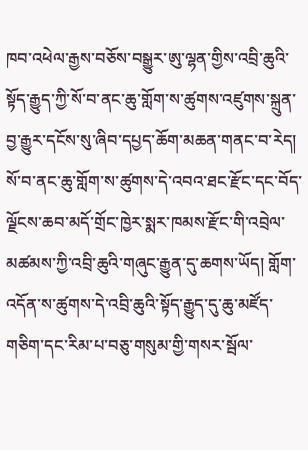ཁབ་འཕེལ་རྒྱས་བཅོས་བསྒྱུར་ཨུ་ལྷན་གྱིས་འབྲི་ཆུའི་སྟོད་རྒྱུད་ཀྱི་སོ་བ་ནང་ཆུ་གློག་ས་ཚུགས་འཛུགས་སྐྲུན་བྱ་རྒྱུར་དངོས་སུ་ཞིབ་དཔྱད་ཆོག་མཆན་གནང་བ་རེད།
སོ་བ་ནང་ཆུ་གློག་ས་ཚུགས་དེ་འབའ་ཐང་རྫོང་དང་བོད་ལྗོངས་ཆབ་མདོ་གྲོང་ཁྱེར་སྨར་ཁམས་རྫོང་གི་འབྲེལ་མཚམས་ཀྱི་འབྲི་ཆུའི་གཞུང་རྒྱུན་དུ་ཆགས་ཡོད། གློག་འདོན་ས་ཚུགས་དེ་འབྲི་ཆུའི་སྟོད་རྒྱུད་དུ་ཆུ་མཛོད་གཅིག་དང་རིམ་པ་བཅུ་གསུམ་གྱི་གསར་སྦོལ་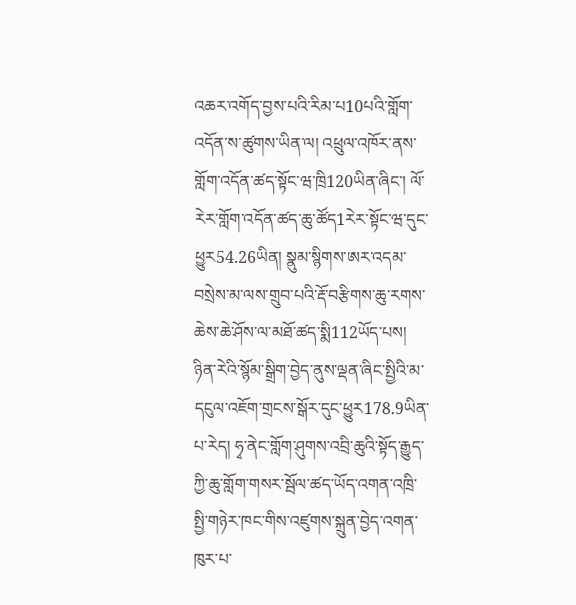འཆར་འགོད་བྱས་པའི་རིམ་པ10པའི་གློག་འདོན་ས་ཚུགས་ཡིན་ལ། འཕྲུལ་འཁོར་ནས་གློག་འདོན་ཚད་སྟོང་ཝ་ཁྲི120ཡིན་ཞིང་། ལོ་རེར་གློག་འདོན་ཚད་ཆུ་ཚོད1རེར་སྟོང་ཝ་དུང་ཕྱུར54.26ཡིན། སྣུམ་སྙིགས་ཨར་འདམ་བསྲེས་མ་ལས་གྲུབ་པའི་རྡོ་བརྩིགས་ཆུ་རགས་ཆེས་ཆེ་ཤོས་ལ་མཐོ་ཚད་སྨི112ཡོད་པས། ཉིན་རེའི་སྙོམ་སྒྲིག་བྱེད་ནུས་ལྡན་ཞིང་སྤྱིའི་མ་དངུལ་འཇོག་གྲངས་སྒོར་དུང་ཕྱུར178.9ཡིན་པ་རེད། ཧྭ་ནེང་གློག་ཤུགས་འབྲི་ཆུའི་སྟོད་རྒྱུད་ཀྱི་ཆུ་གློག་གསར་སྦོལ་ཚད་ཡོད་འགན་འཁྲི་སྤྱི་གཉེར་ཁང་གིས་འཛུགས་སྐྲུན་བྱེད་འགན་ཁུར་པ་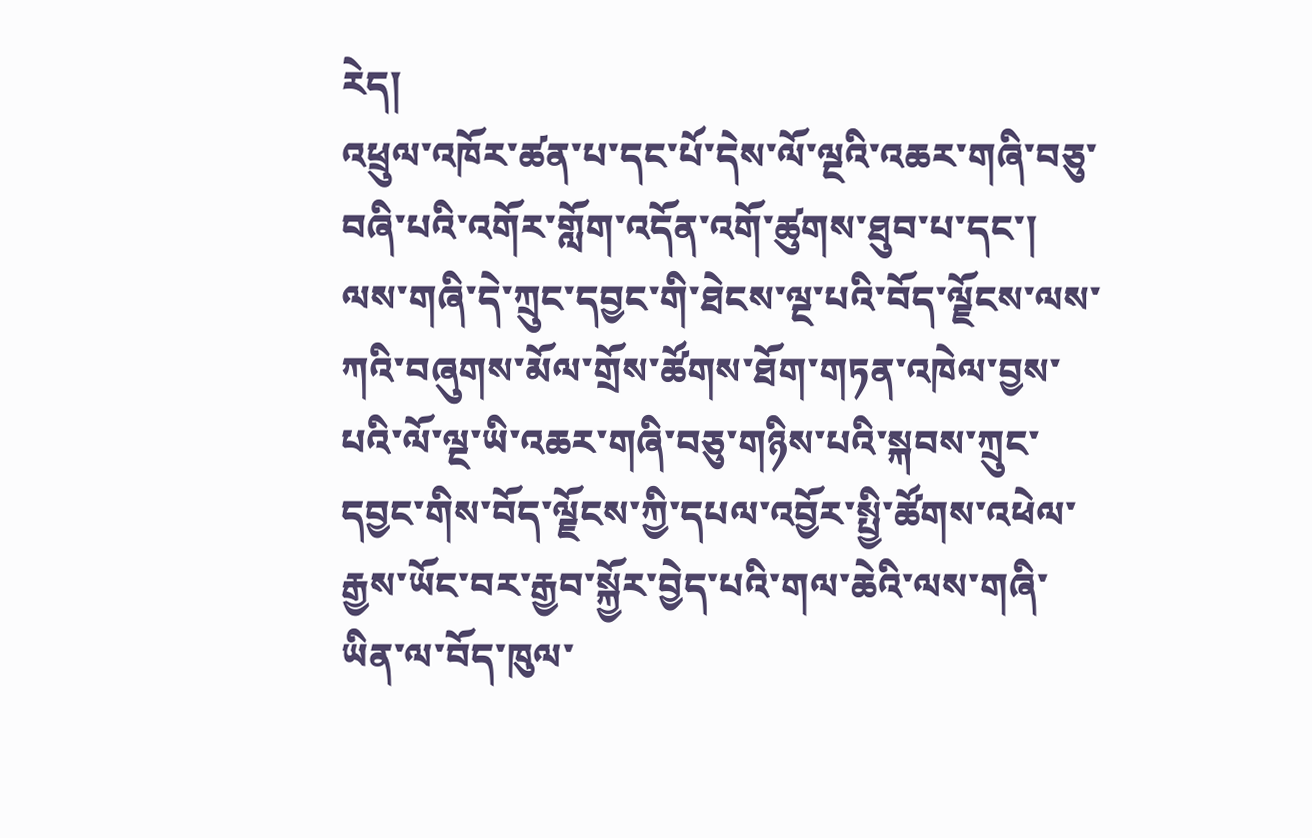རེད།
འཕྲུལ་འཁོར་ཚན་པ་དང་པོ་དེས་ལོ་ལྔའི་འཆར་གཞི་བཅུ་བཞི་པའི་འགོར་གློག་འདོན་འགོ་ཚུགས་ཐུབ་པ་དང་། ལས་གཞི་དེ་ཀྲུང་དབྱང་གི་ཐེངས་ལྔ་པའི་བོད་ལྗོངས་ལས་ཀའི་བཞུགས་མོལ་གྲོས་ཚོགས་ཐོག་གཏན་འཁེལ་བྱས་པའི་ལོ་ལྔ་ཡི་འཆར་གཞི་བཅུ་གཉིས་པའི་སྐབས་ཀྲུང་དབྱང་གིས་བོད་ལྗོངས་ཀྱི་དཔལ་འབྱོར་སྤྱི་ཚོགས་འཕེལ་རྒྱས་ཡོང་བར་རྒྱབ་སྐྱོར་བྱེད་པའི་གལ་ཆེའི་ལས་གཞི་ཡིན་ལ་བོད་ཁུལ་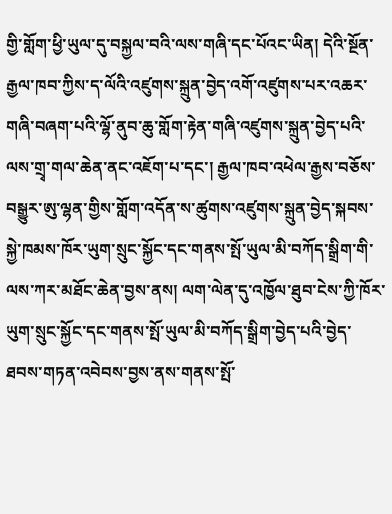གྱི་གློག་ཕྱི་ཡུལ་དུ་བསྐྱལ་བའི་ལས་གཞི་དང་པོའང་ཡིན། དེའི་སྔོན་རྒྱལ་ཁབ་ཀྱིས་ད་ལོའི་འཛུགས་སྐྲུན་བྱེད་འགོ་འཛུགས་པར་འཆར་གཞི་བཞག་པའི་ལྷོ་ནུབ་ཆུ་གློག་རྟེན་གཞི་འཛུགས་སྐྲུན་བྱེད་པའི་ལས་གྲྭ་གལ་ཆེན་ནང་འཇོག་པ་དང་། རྒྱལ་ཁབ་འཕེལ་རྒྱས་བཅོས་བསྒྱུར་ཨུ་ལྷན་གྱིས་གློག་འདོན་ས་ཚུགས་འཛུགས་སྐྲུན་བྱེད་སྐབས་སྐྱེ་ཁམས་ཁོར་ཡུག་སྲུང་སྐྱོང་དང་གནས་སྤོ་ཡུལ་མི་བཀོད་སྒྲིག་གི་ལས་ཀར་མཐོང་ཆེན་བྱས་ནས། ལག་ལེན་དུ་འཁྱོལ་ཐུབ་ངེས་ཀྱི་ཁོར་ཡུག་སྲུང་སྐྱོང་དང་གནས་སྤོ་ཡུལ་མི་བཀོད་སྒྲིག་བྱེད་པའི་བྱེད་ཐབས་གཏན་འབེབས་བྱས་ནས་གནས་སྤོ་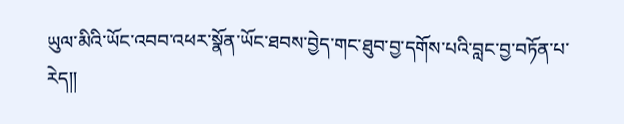ཡུལ་མིའི་ཡོང་འབབ་འཕར་སྣོན་ཡོང་ཐབས་བྱེད་གང་ཐུབ་བྱ་དགོས་པའི་བླང་བྱ་བཏོན་པ་རེད།།